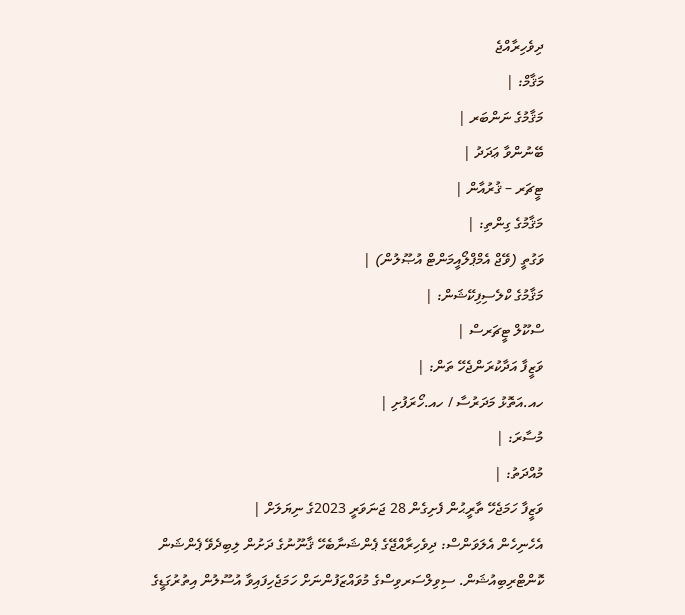ދިވެހިރާއްޖެ
މަޤާމް: |
މަޤާމުގެ ނަންބަރ |
ބޭނުންވާ ޢަދަދު |
ޓީޗަރ – ޤުރުއާން |
މަޤާމުގެ ގިންތި: |
ވަގުތީ (ވޭޖް އެމްޕްލޯއީމަންޓް އުޞޫލުން) |
މަޤާމުގެ ކްލެސިފިކޭޝަން: |
ސްކޫލް ޓީޗަރސް |
ވަޒީފާ އަދާކުރަންޖެހޭ ތަން: |
ހއ.އަތޮޅު މަދަރުސާ / ހއ.ހޯރަފުށި |
މުސާރަ: |
މުއްދަތު: |
ވަޒީފާ ހަމަޖެހޭ ތާރީޙުން ފެށިގެން 28 ޖަނަވަރީ 2023ގެ ނިޔަލަށް |
އެހެނިހެން އެލަވަންސް: ދިވެހިރާއްޖޭގެ ޕެންޝަނާބެހޭ ޤާނޫނުގެ ދަށުން ލިބިދެވޭ ޕެންޝަން ކޮންޓްރިބިއުޝަން. ސިވިލްސަރވިސްގެ މުވައްޒަފުންނަށް ހަމަޖެހިފައިވާ އުސޫލުން އިތުރުގަޑީގެ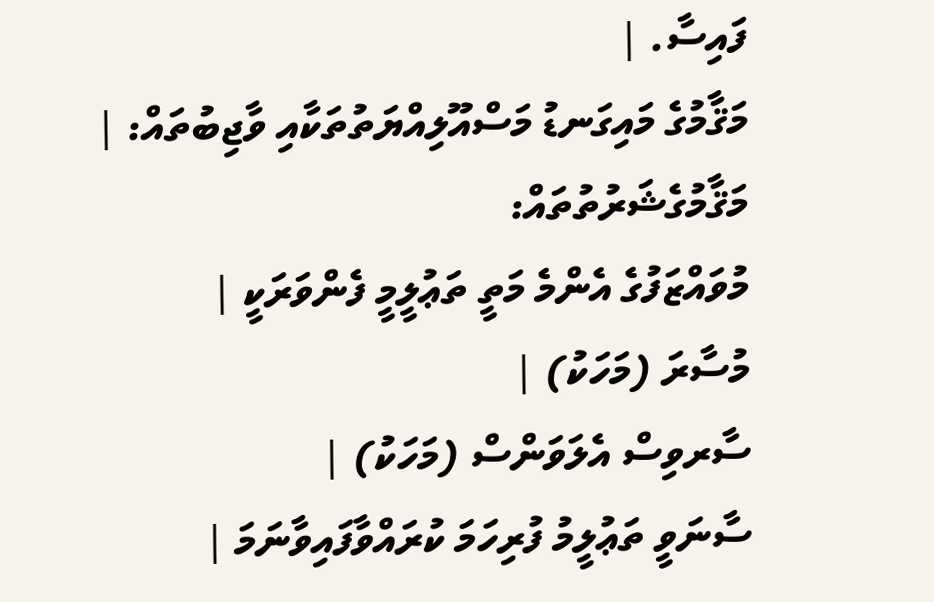ފައިސާ. |
މަޤާމުގެ މައިގަނޑު މަސްއޫލިއްޔަތުތަކާއި ވާޖިބުތައް: |
މަޤާމުގެޝަރުތުތައް:
މުވައްޒަފުގެ އެންމެ މަތީ ތަޢުލީމީ ފެންވަރަކީ |
މުސާރަ (މަހަކު) |
ސާރވިސް އެލަވަންސް (މަހަކު) |
ސާނަވީ ތަޢުލީމު ފުރިހަމަ ކުރައްވާފައިވާނަމަ |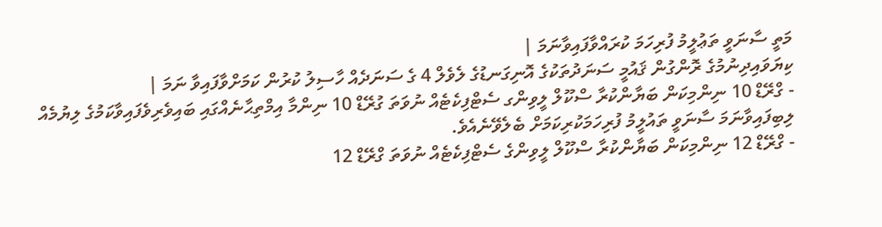މަތީ ސާނަވީ ތަޢުލީމު ފުރިހަމަ ކުރައްވާފައިވާނަމަ |
ކިޔަވައިދިނުމުގެ ރޮންގުން ޤައުމީ ސަނަދުތަކުގެ އޮނިގަނޑުގެ ލެވެލް 4 ގެ ސަނަދެއް ހާސިލު ކުރުން ކަމަށްވާފައިވާ ނަމަ |
- ގްރޭޑް 10 ނިންމިކަން ބަޔާންކުރާ ސްކޫލް ލީވިންގ ސެޓްފިކެޓެއް ނުވަތަ ގުރޭޑް 10 ނިންމާ އިމްތިޙާނެއްގައި ބައިވެރިވެފައިވާކަމުގެ ލިޔުމެއް ލިބިފައިވާނަމަ ސާނަވީ ތައުލީމު ފުރިހަމަކުރިކަމަށް ބެލެވޭނެއެވެ.
- ގްރޭޑް 12 ނިންމިކަން ބަޔާންކުރާ ސްކޫލް ލީވިންގެ ސެޓްފިކެޓެއް ނުވަތަ ގްރޭޑް 12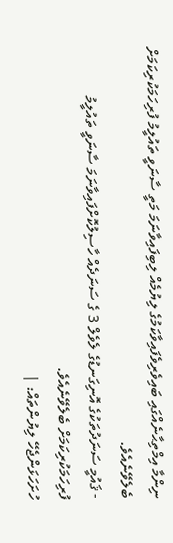ނިންމާ އިމްތިޙާނެއްގައި ބައިވެރިވެފައިވާކަމުގެ ލިޔުމެއް ލިބިފައިވާނަމަ މަތީ ސާނަވީ ތައުލީމު ފުރިހަމަކުރިކަމަށް ބެލެވޭނެއެވެ.
- ޤައުމީ ސަނަދުތަކުގެ އޮނިގަނޑުގެ ލެވެލް 3 ގެ ސަނަދެއް ހާސިލުކޮށްފައިވާނަމަ ސާނަވީ ތައުލީމު ފުރިހަމަކުރިކަމަށް ބެލެވޭނެއެވެ.
ހުށަހަޅަންޖެހޭ ލިޔުންތައް: |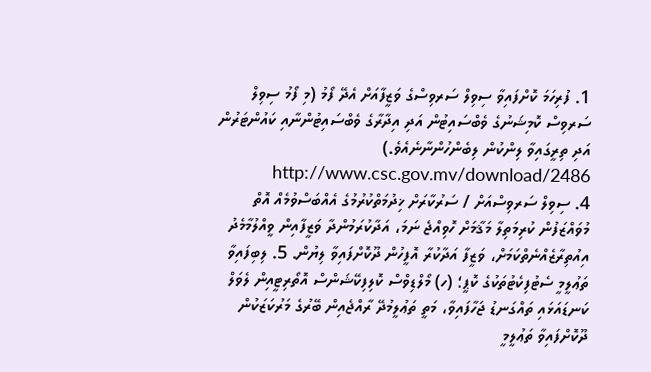1. ފުރިހަމަ ކޮށްފައިވާ ސިވިލް ސަރވިސްގެ ވަޒީފާއަށް އެދޭ ފޯމު (މި ފޯމު ސިވިލް ސަރވިސް ކޮމިޝަނުގެ ވެބްސައިޓުން އަދި އިދާރާގެ ވެބްސައިޓުންނާއި ކައުންޓަރުން އަދި ތިރީގައިވާ ލިންކުން ލިބެންހުންނާނެއެވެ.) http://www.csc.gov.mv/download/2486
4. ސިވިލް ސަރވިސްއަށް / ސަރުކާރަށް ޚިދުމަތްކުރުމުގެ އެއްބަސްވުމެއް އޮތް މުވައްޒަފުން ކުރިމަތިލާ މަޤާމަށް ހޮވިއްޖެ ނަމަ، އަދާކުރަމުންދާ ވަޒީފާއިން ވީއްލުމާމެދު އިއުތިރާޒެއްނެތްކަމަށް، ވަޒީފާ އަދާކުރާ އޮފީހުން ދޫކޮށްފައިވާ ލިޔުން. 5. ލިބިފައިވާ ތަޢުލީމީ ސެޓުފިކެޓުތަކުގެ ކޮޕީ؛ (ހ) މޯލްޑިވްސް ކޮލިފިކޭޝަންސް އޮތޯރިޓީއިން ލެވަލް ކަނޑައަޅައި ތައްގަނޑު ޖަހާފައިވާ، މަތީ ތަޢުލީމުދޭ ރާއްޖެއިން ބޭރުގެ މަރުކަޒަކުން ދޫކޮށްފައިވާ ތަޢުލީމީ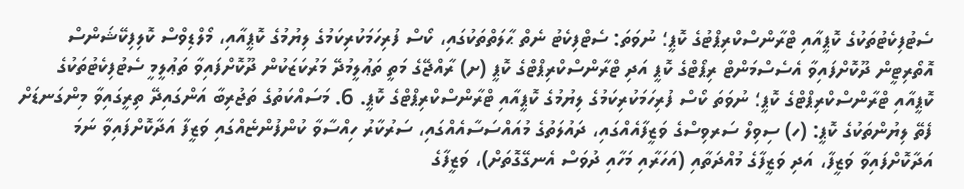ސެޓުފިކެޓުތަކުގެ ކޮޕީއާއި ޓްރާންސްކްރިޕްޓުގެ ކޮޕީ؛ ނުވަތަ: ސެޓްފިކެޓު ނެތް ޙާލަތްތަކުގައި، ކޯސް ފުރިހަމަކުރިކަމުގެ ލިޔުމުގެ ކޮޕީއާއި، މޯލްޑިވްސް ކޮލިފިކޭޝަންސް އޮތޯރިޓީން ދޫކޮށްފައިވާ އެސެސްމަންޓް ރިޕޯޓްގެ ކޮޕީ އަދި ޓްރާންސްކްރިޕްޓްގެ ކޮޕީ (ށ) ރާއްޖޭގެ މަތީ ތަޢުލީމުދޭ މަރުކަޒަކުން ދޫކޮށްފައިވާ ތަޢުލީމީ ސެޓުފިކެޓުތަކުގެ ކޮޕީއާއި ޓްރާންސްކްރިޕްޓްގެ ކޮޕީ؛ ނުވަތަ ކޯސް ފުރިހަމަކުރިކަމުގެ ލިޔުމުގެ ކޮޕީއާއި ޓްރާންސްކްރިޕްޓްގެ ކޮޕީ. 6. މަސައްކަތުގެ ތަޖުރިބާ އަންގައިދޭ ތިރީގައިވާ މިންގަނޑަށް ފެތޭ ލިޔުންތަކުގެ ކޮޕީ: (ހ) ސިވިލް ސަރވިސްގެ ވަޒީފާއެއްގައި، ދައުލަތުގެ މުއައްސަސާއެއްގައި، ސަރުކާރު ހިއްސާވާ ކުންފުންޏެއްގައި ވަޒީފާ އަދާކޮށްފައިވާ ނަމަ އަދާކޮށްފައިވާ ވަޒީފާ، އަދި ވަޒީފާގެ މުއްދަތާއި (އަހަރާއި މަހާއި ދުވަސް އެނގޭގޮތަށް)، ވަޒީފާގެ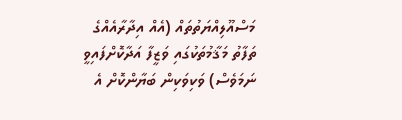މަސްއޫލިއްޔަތުތައް (އެއް އިދާރާއެއްގެ ތަފާތު މަޤާމުތަކުގައި ވަޒީފާ އަދާކޮށްފައިވީ ނަމަވެސް) ވަކިވަކިން ބަޔާންކޮށް އެ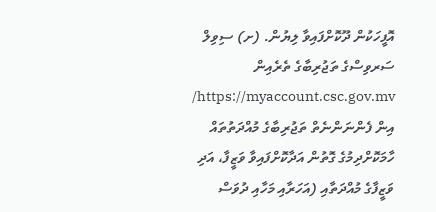އޮފީހަކުން ދޫކޮށްފައިވާ ލިޔުން. (ށ) ސިވިލް ސަރވިސްގެ ތަޖުރިބާގެ ތެރެއިން https://myaccount.csc.gov.mv/ އިން ފެންނަންނެތް ތަޖުރިބާގެ މުއްދަތުތައް ހާމަކޮށްދިމުގެ ގޮތުން އަދާކޮށްފައިވާ ވަޒީފާ، އަދި ވަޒީފާގެ މުއްދަތާއި (އަހަރާއި މަހާއި ދުވަސް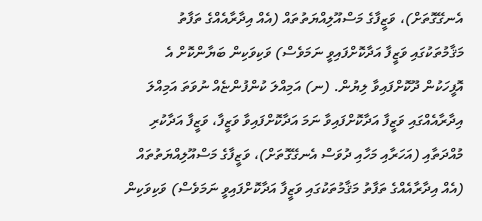އެނގޭގޮތަށް)، ވަޒީފާގެ މަސްއޫލިއްޔަތުތައް (އެއް އިދާރާއެއްގެ ތަފާތު މަޤާމުތަކުގައި ވަޒީފާ އަދާކޮށްފައިވީ ނަމަވެސް) ވަކިވަކިން ބަޔާންކޮށް އެ އޮފީހަކުން ދޫކޮށްފައިވާ ލިޔުން. (ނ) އަމިއްލަ ކުންފުންޏެއް ނުވަތަ އަމިއްލަ އިދާރާއެއްގައި ވަޒީފާ އަދާކޮށްފައިވާ ނަމަ އަދާކޮށްފައިވާ ވަޒީފާ، ވަޒީފާ އަދާކުރި މުއްދަތާއި (އަހަރާއި މަހާއި ދުވަސް އެނގޭގޮތަށް)، ވަޒީފާގެ މަސްއޫލިއްޔަތުތައް (އެއް އިދާރާއެއްގެ ތަފާތު މަޤާމުތަކުގައި ވަޒީފާ އަދާކޮށްފައިވީ ނަމަވެސް) ވަކިވަކިން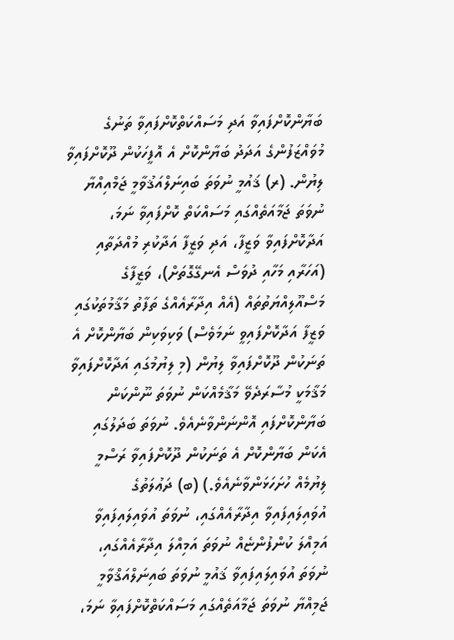ބަޔާންކޮށްފައިވާ އަދި މަސައްކަތްކޮށްފައިވާ ތަނުގެ މުވައްޒަފުންގެ އަދަދު ބަޔާންކޮށް އެ އޮފީހަކުން ދޫކޮށްފައިވާ ލިޔުން. (ރ) ޤައުމީ ނުވަތަ ބައިނަލްއަޤުވާމީ ޖަމްއިއްޔާ ނުވަތަ ޖަމާއަތެއްގައި މަސައްކަތް ކޮށްފައިވާ ނަމަ، އަދާކޮށްފައިވާ ވަޒީފާ، އަދި ވަޒީފާ އަދާކުރި މުއްދަތާއި (އަހަރާއި މަހާއި ދުވަސް އެނގޭގޮތަށް)، ވަޒީފާގެ މަސްއޫލިއްޔަތުތައް (އެއް އިދާރާއެއްގެ ތަފާތު މަޤާމުތަކުގައި ވަޒީފާ އަދާކޮށްފައިވީ ނަމަވެސް) ވަކިވަކިން ބަޔާންކޮށް އެ ތަނަކުން ދޫކޮށްފައިވާ ލިޔުން (މި ލިޔުމުގައި އަދާކޮށްފައިވާ މަޤާމަކީ މުސާރަދެވޭ މަޤާމެއްކަން ނުވަތަ ނޫންކަން ބަޔާންކޮށްފައި އޮންނަންވާނެއެވެ. ނުވަތަ ބަދަލުގައި އެކަން ބަޔާންކޮށް އެ ތަނަކުން ދޫކޮށްފައިވާ ރަސްމީ ލިޔުމެއް ހުށަހަޅަންވާނެއެވެ.) (ބ) ދަޢުލަތުގެ އުވައިލައިފައިވާ އިދާރާއެއްގައި، ނުވަތަ އުވައިލައިފައިވާ އަމިއްލަ ކުންފުންޏެއް ނުވަތަ އަމިއްލަ އިދާރާއެއްގައި، ނުވަތަ އުވައިލައިފައިވާ ޤައުމީ ނުވަތަ ބައިނަލްއަޤްވާމީ ޖަމިއްޔާ ނުވަތަ ޖަމާއަތެއްގައި މަސައްކަތްކޮށްފައިވާ ނަމަ،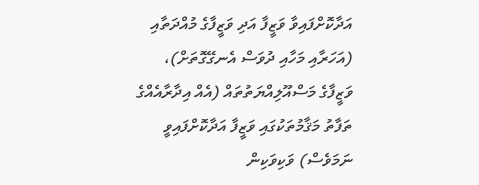އަދާކޮށްފައިވާ ވަޒީފާ އަދި ވަޒީފާގެ މުއްދަތާއި (އަހަރާއި މަހާއި ދުވަސް އެނގޭގޮތަށް)، ވަޒީފާގެ މަސްއޫލިއްޔަތުތައް (އެއް އިދާރާއެއްގެ ތަފާތު މަޤާމުތަކުގައި ވަޒީފާ އަދާކޮށްފައިވީ ނަމަވެސް) ވަކިވަކިން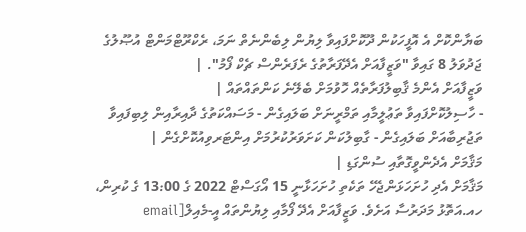ބަޔާންކޮށް އެ އޮފީހަކުން ދޫކޮށްފައިވާ ލިޔުން ލިބެންނެތް ނަމަ، ރެކްރޫޓްމަންޓް އުޞޫލުގެ ޖަދުވަލު 8 ގައިވާ "ވަޒީފާއަށް އެދޭފަރާތުގެ ރެފަރެންސް ޗެކް ފޯމު". |
ވަޒީފާއަށް އެންމެ ޤާބިލުފަރާތެއް ހޮވުމަށް ބެލޭނެ ކަންތައްތައް |
- ހާސިލުކޮށްފައިވާ ތަޢުލީމާއި ތަމްރީނަށް ބަލައިގެން - މަސައްކަތުގެ ދާއިރާއިން ލިބިފައިވާ ތަޖުރިބާއަށް ބަލައިގެން - ގާބިލުކަން ކަށަވަރުކުރުމަށް އިންޓަރވިއުކޮށްގެން |
މަޤާމަށް އެދެންވީގޮތާއި ސުންގަޑި |
މަޤާމަށް އެދި ހުށަހަޅަންޖެހޭ ތަކެތި ހުށަހަޅާނީ 15 އޯގަސްޓް 2022 ގެ 13:00 ގެ ކުރިން، ހއ.އަތޮޅު މަދަރުސާ އަށެވެ. ވަޒީފާއަށް އެދޭ ފޯމާއި ލިޔުންތައް އީ-މެއިލް[email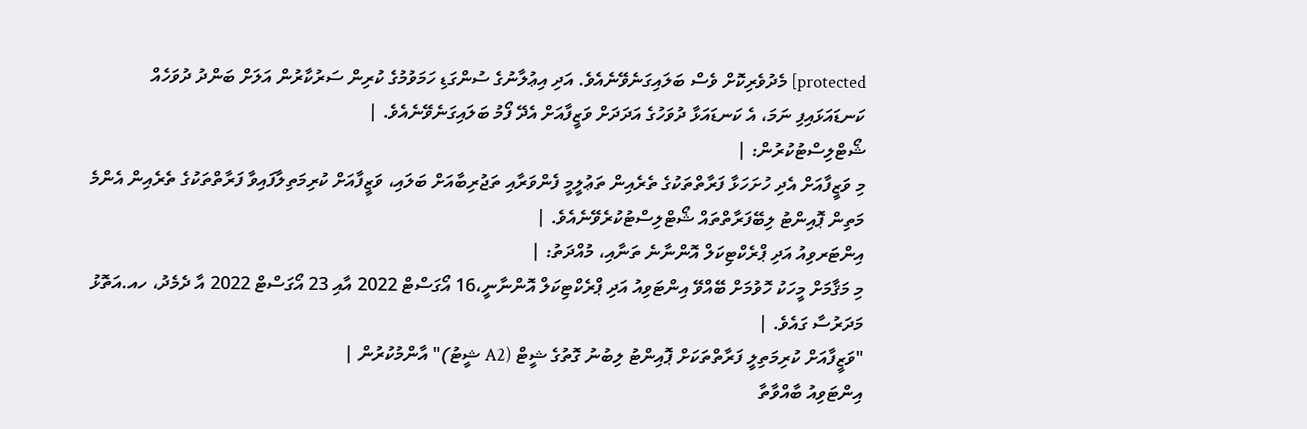protected] މެދުވެރިކޮށް ވެސް ބަލައިގަނެވޭނެއެވެ. އަދި އިޢުލާނުގެ ސުންގަޑި ހަމަވުމުގެ ކުރިން ސަރުކާރުން އަލަށް ބަންދު ދުވަހެއް ކަނޑައަޅައިފި ނަމަ، އެ ކަނޑައަޅާ ދުވަހުގެ އަދަދަށް ވަޒީފާއަށް އެދޭ ފޯމު ބަލައިގަނެވޭނެއެވެ. |
ޝޯޓްލިސްޓުކުރުން: |
މި ވަޒީފާއަށް އެދި ހުށަހަޅާ ފަރާތްތަކުގެ ތެރެއިން ތަޢުލީމީ ފެންވަރާއި ތަޖުރިބާއަށް ބަލައި، ވަޒީފާއަށް ކުރިމަތިލާފައިވާ ފަރާތްތަކުގެ ތެރެއިން އެންމެ މަތިން ޕޮއިންޓު ލިބޭފަރާތްތައް ޝޯޓްލިސްޓުކުރެވޭނެއެވެ. |
އިންޓަރވިއު އަދި ޕްރެކްޓިކަލް އޮންނާނެ ތަނާއި، މުއްދަތު: |
މި މަޤާމަށް މީހަކު ހޮވުމަށް ބޭއްވޭ އިންޓަވިއު އަދި ޕްރެކްޓިކަލް އޮންނާނީ،16 އޯގަސްޓް 2022 އާއި 23 އޯގަސްޓް 2022 އާ ދެމެދު، ހއ.އަތޮޅު މަދަރުސާ ގައެވެ. |
"ވަޒީފާއަށް ކުރިމަތިލީ ފަރާތްތަކަށް ޕޮއިންޓު ލިބުނު ގޮތުގެ ޝީޓް (A2 ޝީޓު)" އާންމުކުރުން |
އިންޓަވިއު ބާއްވާތާ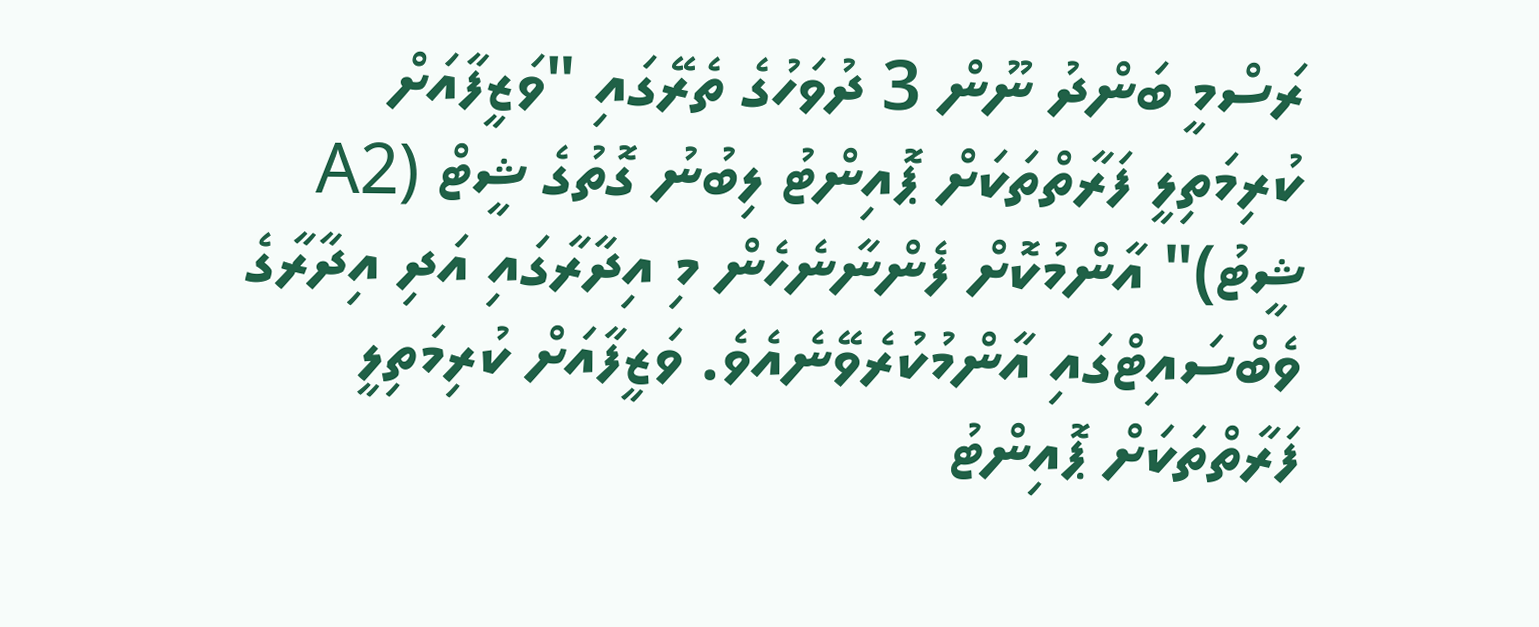ރަސްމީ ބަންދު ނޫން 3 ދުވަހުގެ ތެރޭގައި "ވަޒީފާއަށް ކުރިމަތިލީ ފަރާތްތަކަށް ޕޮއިންޓު ލިބުނު ގޮތުގެ ޝީޓް (A2 ޝީޓު)" އާންމުކޮށް ފެންނާނެހެން މި އިދާރާގައި އަދި އިދާރާގެ ވެބްސައިޓްގައި އާންމުކުރެވޭނެއެވެ. ވަޒީފާއަށް ކުރިމަތިލީ ފަރާތްތަކަށް ޕޮއިންޓު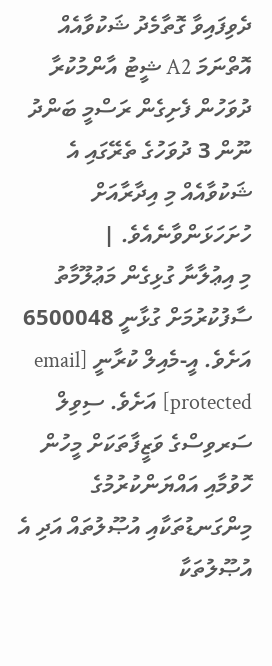ދެވިފައިވާ ގޮތާމެދު ޝަކުވާއެއް އޮތްނަމަ A2 ޝީޓު އާންމުކުރާ ދުވަހުން ފެށިގެން ރަސްމީ ބަންދު ނޫން 3 ދުވަހުގެ ތެރޭގައި އެ ޝަކުވާއެއް މި އިދާރާއަށް ހުށަހަޅަންވާނެއެވެ. |
މި އިޢުލާނާ ގުޅިގެން މަޢުލޫމާތު ސާފުކުރުމަށް ގުޅާނީ 6500048 އަށެވެ. އީ-މެއިލް ކުރާނީ [email protected] އަށެވެ. ސިވިލް ސަރވިސްގެ ވަޒީފާތަކަށް މީހުން ހޮވުމާއި އައްޔަންކުރުމުގެ މިންގަނޑުތަކާއި އުޞޫލުތައް އަދި އެ އުޞޫލުތަކާ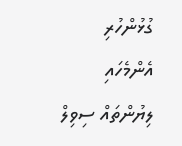ގުޅުންހުރި އެންމެހައި ލިޔުންތައް ސިވިލް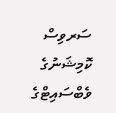ސަރވިސް ކޮމިޝަނުގެ ވެބްސައިޓްގެ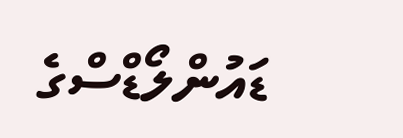ޑައުންލޯޑްސްގެ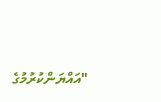"އައްޔަންކުރުމުގެ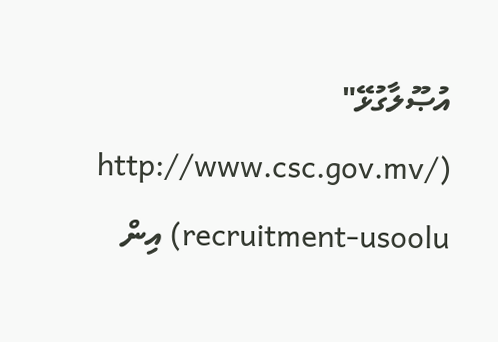އުޞޫލާގުޅޭ" (http://www.csc.gov.mv/ recruitment-usoolu) އިން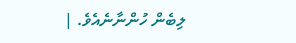ލިބެން ހުންނާނެއެވެ. |